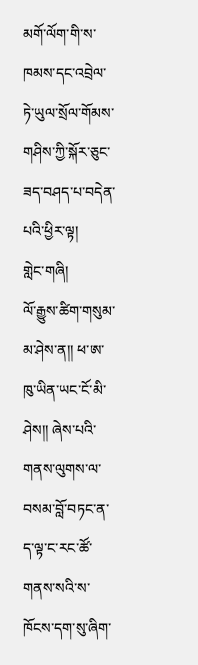མགོ་ལོག་གི་ས་ཁམས་དང་འབྲེལ་ཏེ་ཡུལ་སྲོལ་གོམས་གཤིས་ཀྱི་སྐོར་ཅུང་ཟད་བཤད་པ་བདེན་པའི་ཕྱིར་ལྟ།
གླེང་གཞི།
ལོ་རྒྱུས་ཚིག་གསུམ་མ་ཤེས་ན།། ཕ་ཨ་ཁུ་ཡིན་ཡང་ངོ་མི་ཤེས།། ཞེས་པའི་གནས་ལུགས་ལ་བསམ་བློ་བཏང་ན་ད་ལྟ་ང་རང་ཚོ་གནས་སའི་ས་ཁོངས་དག་སུ་ཞིག་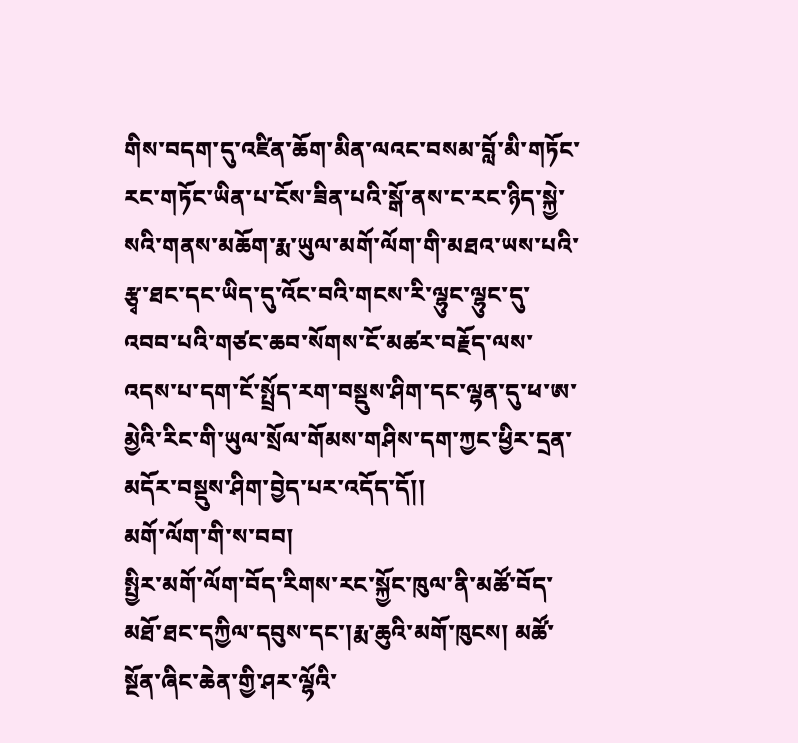གིས་བདག་དུ་འཛིན་ཆོག་མིན་ལའང་བསམ་བློ་མི་གཏོང་རང་གཏོང་ཡིན་པ་ངོས་ཟིན་པའི་སྒོ་ནས་ང་རང་ཉིད་སྐྱེ་སའི་གནས་མཆོག་རྨ་ཡུལ་མགོ་ལོག་གི་མཐའ་ཡས་པའི་རྩྭ་ཐང་དང་ཡིད་དུ་འོང་བའི་གངས་རི་ལྷུང་ལྷུང་དུ་འབབ་པའི་གཙང་ཆབ་སོགས་ངོ་མཚར་བརྗོད་ལས་འདས་པ་དག་ངོ་སྤྲོད་རག་བསྡུས་ཤིག་དང་ལྷན་དུ་ཕ་ཨ་མྱེའི་རིང་གི་ཡུལ་སྲོལ་གོམས་གཤིས་དག་ཀྱང་ཕྱིར་དྲན་མདོར་བསྡུས་ཤིག་བྱེད་པར་འདོད་དོ།།
མགོ་ལོག་གི་ས་བབ།
སྤྱིར་མགོ་ལོག་བོད་རིགས་རང་སྐྱོང་ཁུལ་ནི་མཚོ་བོད་མཐོ་ཐང་དཀྱིལ་དབུས་དང་།རྨ་ཆུའི་མགོ་ཁུངས། མཚོ་སྔོན་ཞིང་ཆེན་གྱི་ཤར་ལྷོའི་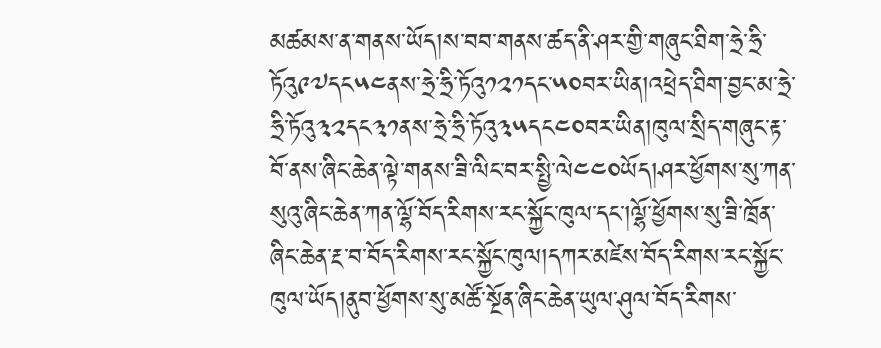མཚམས་ན་གནས་ཡོད།ས་བབ་གནས་ཚད་ནི་ཤར་གྱི་གཞུང་ཐིག་ཧྲེ་ཧྲི་ཏོའུ༩༧དང༥༤ནས་ཧྲེ་ཧྲི་ཏོའུ༡༢༡དང་༥༠བར་ཡིན།འཕྲེད་ཐིག་བྱང་མ་ཧྲེ་ཧྲི་ཏོའུ༣༢དང༣༡ནས་ཧྲེ་ཧྲི་ཏོའུ༣༥དང༤༠བར་ཡིན།ཁུལ་སྲིད་གཞུང་རྟ་བོ་ནས་ཞིང་ཆེན་ལྟེ་གནས་ཟི་ལིང་བར་སྤྱི་ལེ༤༤༠ཡོད།ཤར་ཕྱོགས་སུ་ཀན་སུའུ་ཞིང་ཆེན་ཀན་ལྷོ་བོད་རིགས་རང་སྐྱོང་ཁུལ་དང་།ལྷོ་ཕྱོགས་སུ་ཟི་ཁྲོན་ཞིང་ཆེན་རྔ་བ་བོད་རིགས་རང་སྐྱོང་ཁུལ།དཀར་མཛེས་བོད་རིགས་རང་སྐྱོང་ཁུལ་ཡོད།ནུབ་ཕྱོགས་སུ་མཚོ་སྔོན་ཞིང་ཆེན་ཡུལ་ཤུལ་བོད་རིགས་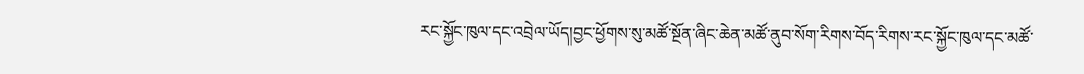རང་སྐྱོང་ཁུལ་དང་འབྲེལ་ཡོད།བྱང་ཕྱོགས་སུ་མཚོ་སྔོན་ཞིང་ཆེན་མཚོ་ནུབ་སོག་རིགས་བོད་རིགས་རང་སྐྱོང་ཁུལ་དང་མཚོ་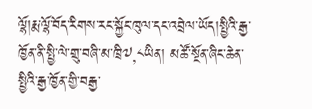ལྷོ།རྨ་ལྷོ་བོད་རིགས་རང་སྐྱོང་ཁུལ་དང་འབྲེལ་ཡོད།སྤྱིའི་རྒྱ་ཁྱོན་ནི་སྤྱི་ལེ་གྲུ་བཞི་མ་ཁྲི༧,༨ཡིན། མཚོ་སྔོན་ཞིང་ཆེན་སྤྱིའི་རྒྱ་ཁྱོན་གྱི་བརྒྱ་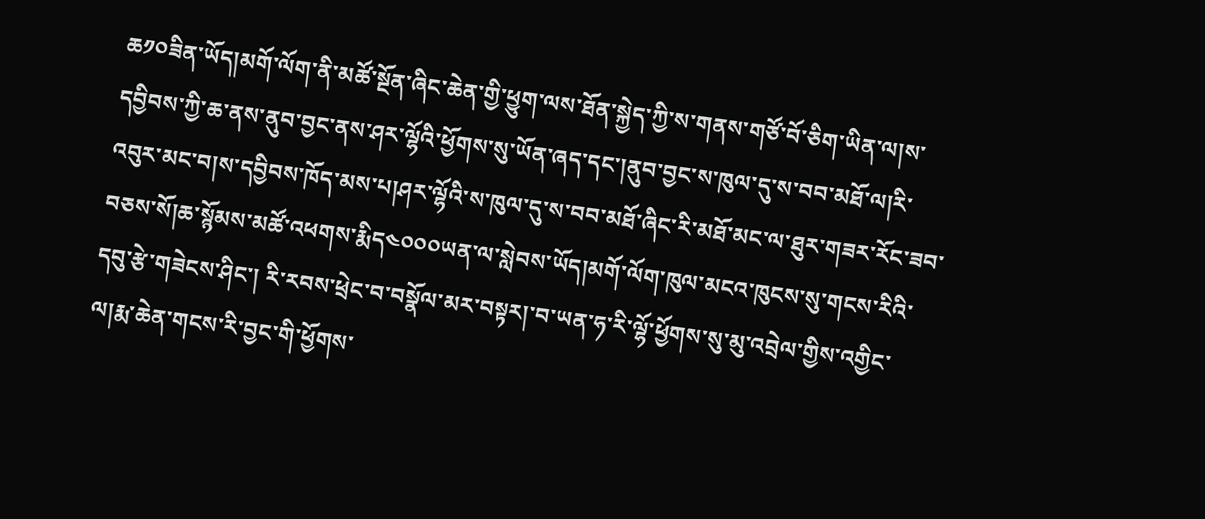ཆ༡༠ཟིན་ཡོད།མགོ་ལོག་ནི་མཚོ་སྔོན་ཞིང་ཆེན་གྱི་ཕྱུག་ལས་ཐོན་སྐྱེད་ཀྱི་ས་གནས་གཙོ་བོ་ཅིག་ཡིན་ལ།ས་དབྱིབས་ཀྱི་ཆ་ནས་ནུབ་བྱང་ནས་ཤར་ལྷོའི་ཕྱོགས་སུ་ཡོན་ཞད་དང་།ནུབ་བྱང་ས་ཁུལ་དུ་ས་བབ་མཐོ་ལ།རི་འབུར་མང་བ།ས་དབྱིབས་ཁོད་མས་པ།ཤར་ལྷོའི་ས་ཁུལ་དུ་ས་བབ་མཐོ་ཞིང་རི་མཐོ་མང་ལ་ཐུར་གཟར་རོང་ཟབ་བཅས་སོ།ཆ་སྙོམས་མཚོ་འཕགས་རྨིད༤༠༠༠ཡན་ལ་སླེབས་ཡོད།མགོ་ལོག་ཁུལ་མངའ་ཁུངས་སུ་གངས་རིའི་དབུ་རྩེ་གཟེངས་ཤིང་། རི་རབས་ཕྲེང་བ་བསྣོལ་མར་བསྟར།་བ་ཡན་ཧ་རི་ལྷོ་ཕྱོགས་སུ་མུ་འབྲེལ་གྱིས་འགྱིང་ལ།རྨ་ཆེན་གངས་རི་བྱང་གི་ཕྱོགས་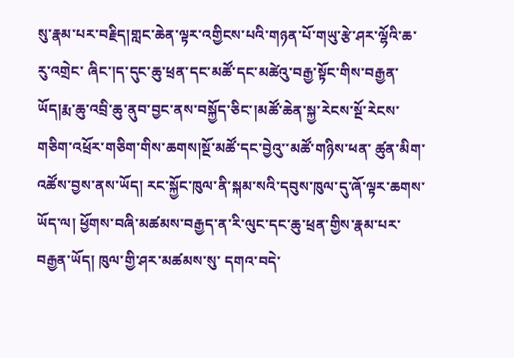སུ་རྣམ་པར་བརྗིད།གླང་ཆེན་ལྟར་འགྱིངས་པའི་གཉན་པོ་གཡུ་རྩེ་ཤར་ལྷོའི་ཆ་རུ་འགྲེང་ ཞིང་།ད་དུང་ཆུ་ཕྲན་དང་མཚོ་དང་མཚེའུ་བརྒྱ་སྟོང་གིས་བརྒྱན་ཡོད།རྨ་ཆུ་འབྲི་ཆུ་ནུབ་བྱང་ནས་བསྐྱོད་ཅིང་།མཚོ་ཆེན་སྐྱ་རེངས་སྔོ་རེངས་གཅིག་འཕྲོར་གཅིག་གིས་ཆགས།སྔོ་མཚོ་དང་བྱེའུ་་མཚོ་གཉིས་ཕན་ ཚུན་མིག་འཚོས་བྱས་ནས་ཡོད། རང་སྐྱོང་ཁུལ་ནི་སྐམ་སའི་དབུས་ཁུལ་དུ་ཞོ་ལྟར་ཆགས་ཡོད་ལ། ཕྱོགས་བཞི་མཚམས་བརྒྱད་ན་རི་ལུང་དང་ཆུ་ཕྲན་གྱིས་རྣམ་པར་བརྒྱན་ཡོད། ཁུལ་གྱི་ཤར་མཚམས་སུ་ དགའ་བདེ་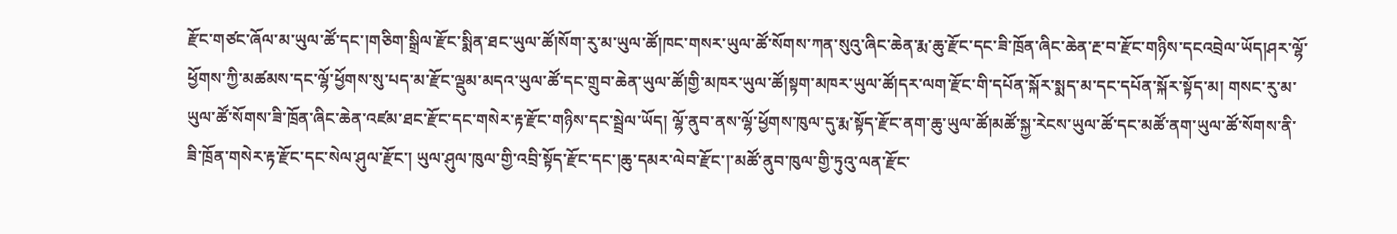རྫོང་གཙང་ཞོལ་མ་ཡུལ་ཚོ་དང་།གཅིག་སྒྲིལ་རྫོང་སྨིན་ཐང་ཡུལ་ཚོ།སོག་རུ་མ་ཡུལ་ཚོ།ཁང་གསར་ཡུལ་ཚོ་སོགས་ཀན་སུའུ་ཞིང་ཆེན་རྨ་ཆུ་རྫོང་དང་ཟི་ཁྲོན་ཞིང་ཆེན་རྔ་བ་རྫོང་གཉིས་དངའབྲེལ་ཡོད།ཤར་ལྷོ་ཕྱོགས་ཀྱི་མཚམས་དང་ལྷོ་ཕྱོགས་སུ་པད་མ་རྫོང་ལྡུམ་མདའ་ཡུལ་ཚོ་དང་གྲུབ་ཆེན་ཡུལ་ཚོ།གྱི་མཁར་ཡུལ་ཚོ།སྟག་མཁར་ཡུལ་ཚོ།དར་ལག་རྫོང་གི་དཔོན་སྐོར་སྨད་མ་དང་དཔོན་སྐོར་སྟོད་མ། གསང་རུ་མ་ཡུལ་ཚོ་སོགས་ཟི་ཁྲོན་ཞིང་ཆེན་འཛམ་ཐང་རྫོང་དང་གསེར་རྟ་རྫོང་གཉིས་དང་སྦྲེལ་ཡོད། ལྷོ་ནུབ་ནས་ལྷོ་ཕྱོགས་ཁུལ་དུ་རྨ་སྟོད་རྫོང་ནག་ཆུ་ཡུལ་ཚོ།མཚོ་སྐྱ་རེངས་ཡུལ་ཚོ་དང་མཚོ་ནག་ཡུལ་ཚོ་སོགས་ནི་ཟི་ཁྲོན་གསེར་རྟ་རྫོང་དང་སེལ་ཤུལ་རྫོང་། ཡུལ་ཤུལ་ཁུལ་གྱི་འབྲི་སྟོད་རྫོང་དང་།ཆུ་དམར་ལེབ་རྫོང་།་མཚོ་ནུབ་ཁུལ་གྱི་ཏུའུ་ལན་རྫོང་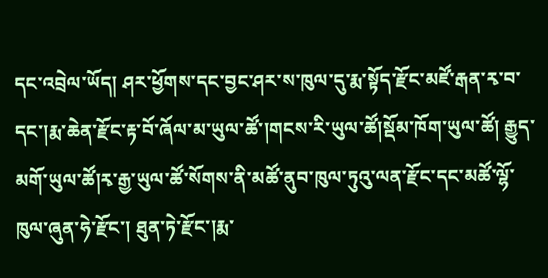དང་འབྲེལ་ཡོད། ཤར་ཕྱོགས་དང་བྱང་ཤར་ས་ཁུལ་དུ་རྨ་སྟོད་རྫོང་མཛོ་རྒན་རྭ་བ་དང་།རྨ་ཆེན་རྫོང་རྟ་བོ་ཞོལ་མ་ཡུལ་ཚོ་།གངས་རི་ཡུལ་ཚོ།སྡོམ་ཁོག་ཡུལ་ཚོ། རྒྱུད་མགོ་ཡུལ་ཚོ།རྭ་རྒྱ་ཡུལ་ཚོ་སོགས་ནི་མཚོ་ནུབ་ཁུལ་ཏུའུ་ལན་རྫོང་དང་མཚོ་ལྷོ་ཁུལ་ཞུན་ཧེ་རྫོང་། ཐུན་ཏེ་རྫོང་།རྨ་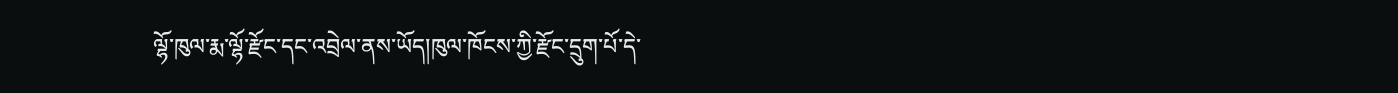ལྷོ་ཁུལ་རྨ་ལྷོ་རྫོང་དང་འབྲེལ་ནས་ཡོད།ཁུལ་ཁོངས་ཀྱི་རྫོང་དྲུག་པོ་དེ་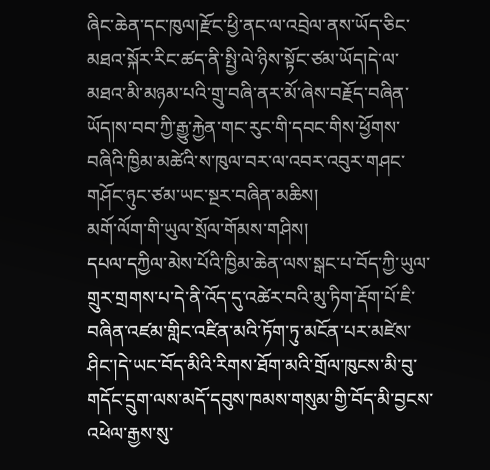ཞིང་ཆེན་དང་ཁུལ།རྫོང་ཕྱི་ནང་ལ་འབྲེལ་ནས་ཡོད་ཅིང་མཐའ་སྐོར་རིང་ཚད་ནི་སྤྱི་ལེ་ཉིས་སྟོང་ཙམ་ཡོད།དེ་ལ་མཐའ་མི་མཉམ་པའི་གྲུ་བཞི་ནར་མོ་ཞེས་བརྗོད་བཞིན་ཡོད།ས་བབ་ཀྱི་རྒྱུ་རྐྱེན་གང་རུང་གི་དབང་གིས་ཕྱོགས་བཞིའི་ཁྱིམ་མཚེའི་ས་ཁུལ་བར་ལ་འབར་འབུར་གཤང་གཤོང་ཉུང་ཙམ་ཡང་སྔར་བཞིན་མཆིས།
མགོ་ལོག་གི་ཡུལ་སྲོལ་གོམས་གཤིས།
དཔལ་དཀྱིལ་མེས་པོའི་ཁྱིམ་ཆེན་ལས་སྒང་པ་བོད་ཀྱི་ཡུལ་གྲུར་གྲགས་པ་དེ་ནི་འོད་དུ་འཚེར་བའི་མུ་ཏིག་རྡོག་པོ་ཇི་བཞིན་འཛམ་གླིང་འཛིན་མའི་ཏོག་ཏུ་མངོན་པར་མཛེས་ཤིང་།དེ་ཡང་བོད་མིའི་རིགས་ཐོག་མའི་གྲོལ་ཁུངས་མི་བུ་གདོང་དྲུག་ལས་མདོ་དབུས་ཁམས་གསུམ་གྱི་བོད་མི་བྱངས་འཕེལ་རྒྱས་སུ་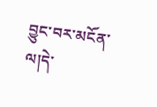བྱུང་བར་མངོན་ལ།དེ་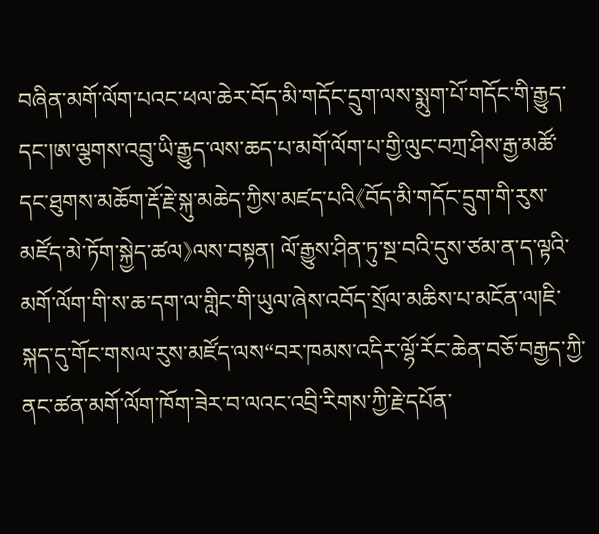བཞིན་མགོ་ལོག་པའང་ཕལ་ཆེར་བོད་མི་གདོང་དྲུག་ལས་སྨུག་པོ་གདོང་གི་རྒྱུད་དང་།ཨ་ལྕགས་འབྲུ་ཡི་རྒྱུད་ལས་ཆད་པ་མགོ་ལོག་པ་གྱི་ལུང་བཀྲ་ཤིས་རྒྱ་མཚོ་དང་ཐུགས་མཆོག་རྡོ་རྗེ་སྐུ་མཆེད་ཀྱིས་མཛད་པའི《བོད་མི་གདོང་དྲུག་གི་རུས་མཛོད་མེ་ཏོག་སྐྱེད་ཚལ》ལས་བསྟན། ལོ་རྒྱུས་ཤིན་ཏུ་སྔ་བའི་དུས་ཙམ་ན་ད་ལྟའི་མགོ་ལོག་གི་ས་ཆ་དག་ལ་གླིང་གི་ཡུལ་ཞེས་འབོད་སྲོལ་མཆིས་པ་མངོན་ལ།ཇི་སྐད་དུ་གོང་གསལ་རུས་མཛོད་ལས“བར་ཁམས་འདིར་ལྷོ་རོང་ཆེན་བཅོ་བརྒྱད་ཀྱི་ནང་ཚན་མགོ་ལོག་ཁོག་ཟེར་བ་ལའང་འབྲི་རིགས་ཀྱི་རྗེ་དཔོན་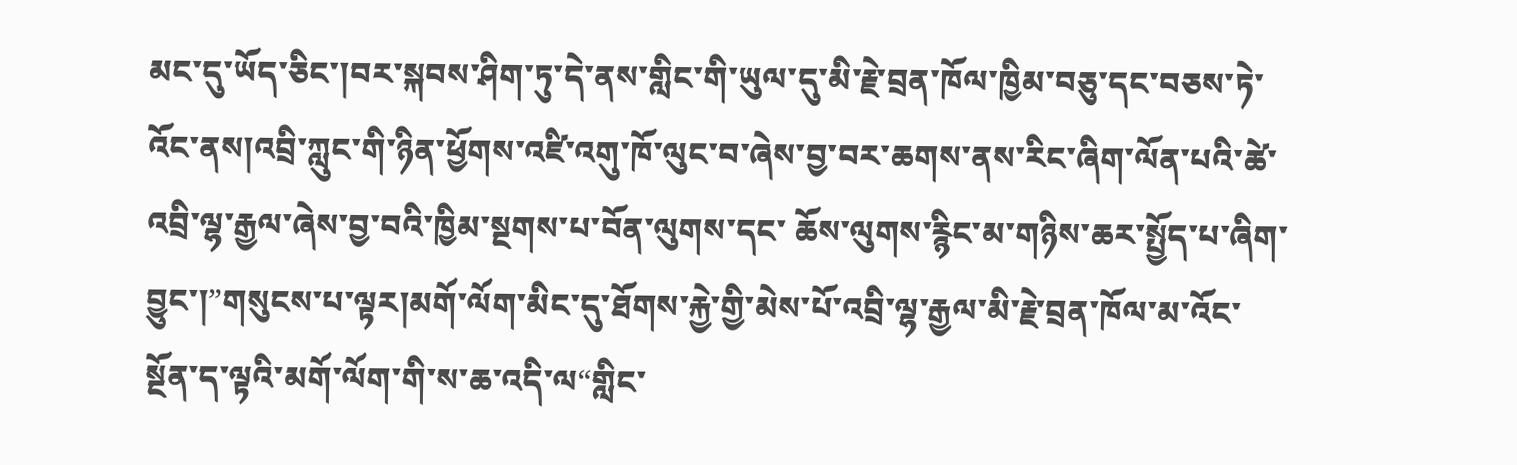མང་དུ་ཡོད་ཅིང་།བར་སྐབས་ཤིག་ཏུ་དེ་ནས་གླིང་གི་ཡུལ་དུ་མི་རྗེ་བྲན་ཁོལ་ཁྱིམ་བཅུ་དང་བཅས་ཏེ་འོང་ནས།འབྲི་ཀླུང་གི་ཉིན་ཕྱོགས་འཛི་འགུ་ཁོ་ལུང་བ་ཞེས་བྱ་བར་ཆགས་ནས་རིང་ཞིག་ལོན་པའི་ཚེ་འབྲི་ལྷ་རྒྱལ་ཞེས་བྱ་བའི་ཁྱིམ་སྔགས་པ་བོན་ལུགས་དང་ ཆོས་ལུགས་རྙིང་མ་གཉིས་ཆར་སྤྱོད་པ་ཞིག་བྱུང་།”གསུངས་པ་ལྟར།མགོ་ལོག་མིང་དུ་ཐོགས་རྐྱེ་གྱི་མེས་པོ་འབྲི་ལྷ་རྒྱལ་མི་རྗེ་བྲན་ཁོལ་མ་འོང་སྔོན་ད་ལྟའི་མགོ་ལོག་གི་ས་ཆ་འདི་ལ“གླིང་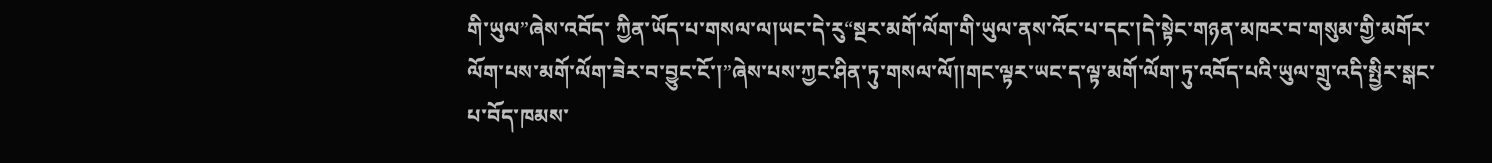གི་ཡུལ”ཞེས་འབོད་ ཀྱིན་ཡོད་པ་གསལ་ལ།ཡང་དེ་རུ“སྔར་མགོ་ལོག་གི་ཡུལ་ནས་འོང་པ་དང་།དེ་སྟེང་གཉན་མཁར་བ་གསུམ་གྱི་མགོར་ལོག་པས་མགོ་ལོག་ཟེར་བ་བྱུང་ངོ་།”ཞེས་པས་ཀྱང་ཤིན་ཏུ་གསལ་ལོ།།གང་ལྟར་ཡང་ད་ལྟ་མགོ་ལོག་ཏུ་འབོད་པའི་ཡུལ་གྲུ་འདི་སྤྱིར་སྒང་པ་བོད་ཁམས་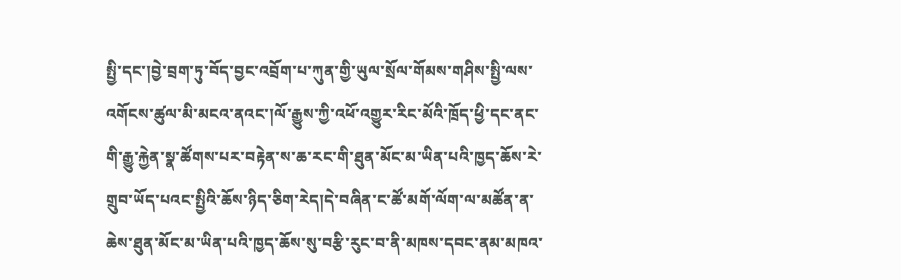སྤྱི་དང་།བྱེ་བྲག་ཏུ་བོད་བྱང་འབྲོག་པ་ཀུན་གྱི་ཡུལ་སྲོལ་གོམས་གཤིས་སྤྱི་ལས་འགོངས་ཚུལ་མི་མངའ་ནའང་།ལོ་རྒྱུས་ཀྱི་འཕོ་འགྱུར་རིང་མོའི་ཁྲོད་ཕྱི་དང་ནང་གི་རྒྱུ་རྐྱེན་སྣ་ཚོགས་པར་བརྟེན་ས་ཆ་རང་གི་ཐུན་མོང་མ་ཡིན་པའི་ཁྱད་ཆོས་རེ་གྲུབ་ཡོད་པའང་སྤྱིའི་ཆོས་ཉིད་ཅིག་རེད།དེ་བཞིན་ང་ཚོ་མགོ་ལོག་ལ་མཚོན་ན་ཆེས་ཐུན་མོང་མ་ཡིན་པའི་ཁྱད་ཆོས་སུ་བརྩི་རུང་བ་ནི་མཁས་དབང་ནམ་མཁའ་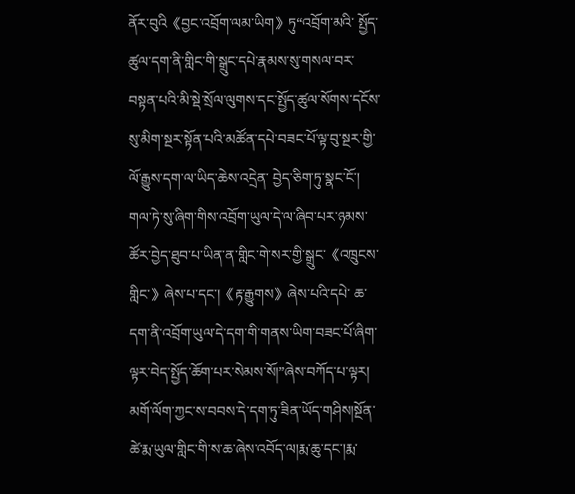ནོར་བུའི《བྱང་འབྲོག་ལམ་ཡིག》ཏུ“འབྲོག་མའི་ སྤྱོད་ཚུལ་དག་ནི་གླིང་གི་སྒྲུང་དཔེ་རྣམས་སུ་གསལ་བར་བསྟན་པའི་མི་སྡེ་སྲོལ་ལུགས་དང་སྤྱོད་ཚུལ་སོགས་དངོས་སུ་མིག་སྔར་སྟོན་པའི་མཚོན་དཔེ་བཟང་པོ་ལྟ་བུ་སྔར་གྱི་ལོ་རྒྱུས་དག་ལ་ཡིད་ཆེས་འདྲེན་ བྱེད་ཅིག་ཏུ་སྣང་ངོ་། གལ་ཏེ་སུ་ཞིག་གིས་འབྲོག་ཡུལ་དེ་ལ་ཞིབ་པར་ཉམས་ཚོར་བྱེད་ཐུབ་པ་ཡིན་ན་གླིང་གེ་སར་གྱི་སྒྲུང་《འཁྲུངས་གླིང་》ཞེས་པ་དང་།《རྟ་རྒྱུགས》ཞེས་པའི་དཔེ་ ཆ་དག་ནི་འབྲོག་ཡུལ་དེ་དག་གི་གནས་ཡིག་བཟང་པོ་ཞིག་ལྟར་བེད་སྤྱོད་ཆོག་པར་སེམས་སོ།”ཞེས་བཀོད་པ་ལྟར། མགོ་ལོག་ཀྱང་ས་བབས་དེ་དག་ཏུ་ཟིན་ཡོད་གཤིས།སྔོན་ཚེ་རྨ་ཡུལ་གླིང་གི་ས་ཆ་ཞེས་འབོད་ལ།རྨ་ཆུ་དང་།རྨ་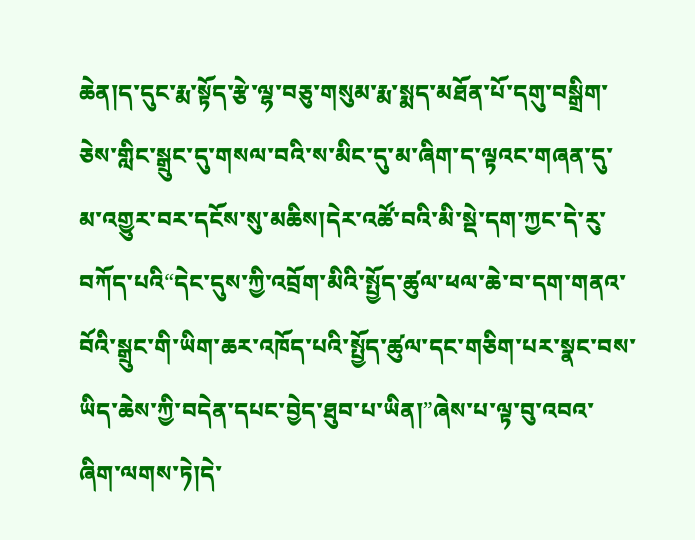ཆེན།ད་དུང་རྨ་སྟོད་རྩེ་ལྷ་བཅུ་གསུམ་རྨ་སྨད་མཐོན་པོ་དགུ་བསྒྲིག་ཅེས་གླིང་སྒྲུང་དུ་གསལ་བའི་ས་མིང་དུ་མ་ཞིག་ད་ལྟའང་གཞན་དུ་མ་འགྱུར་བར་དངོས་སུ་མཆིས།དེར་འཚོ་བའི་མི་སྡེ་དག་ཀྱང་དེ་རུ་བཀོད་པའི“དེང་དུས་ཀྱི་འབྲོག་མིའི་སྤྱོད་ཚུལ་ཕལ་ཆེ་བ་དག་གནའ་བོའི་སྒྲུང་གི་ཡིག་ཆར་འཁོད་པའི་སྤྱོད་ཚུལ་དང་གཅིག་པར་སྣང་བས་ཡིད་ཆེས་ཀྱི་བདེན་དཔང་བྱེད་ཐུབ་པ་ཡིན།”ཞེས་པ་ལྟ་བུ་འབའ་ཞིག་ལགས་ཏེ།དེ་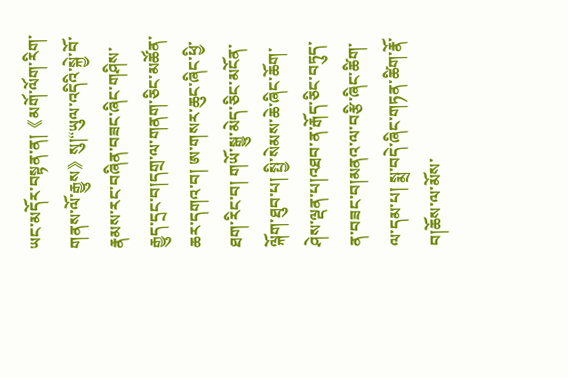ཡང་མདོར་བསྟན་ན།《མགོ་ལོག་རིག་གནས་ལོ་རྒྱུས》སུ།“ཡུལ་འདིའི་སྐྱེ་བོ་རྣམས་རང་བཞིན་བཟང་ཞིང་གཤིས་རྒྱུད་དྲང་བ།དགྲ་ལ་གནག་ཅིང་མཚོན་ཆར་དགའ་བ། ཨ་གསར་ཆུང་ཞིང་ཕྱི་ཐག་རིང་བ། གཡོ་སྒྱུ་མེད་ཅིང་མངོན་ལྐོག་ཐུབ་པ། སྤྱི་སེམས་ཆེ་ཞིང་ཆོག་ཤེས་ལྡན་པ།འཐབ་ན་རྒོད་ཅིང་བཏུད་ན་བཟང་བ།མནའ་ལ་བརྩི་ཞིང་ཚིག་ལ་དམ་པ། སྨྲ་བདེ་ཞིང་གཏན་ཚིག་རྣོ་བ།ཆོས་ལ་མོས་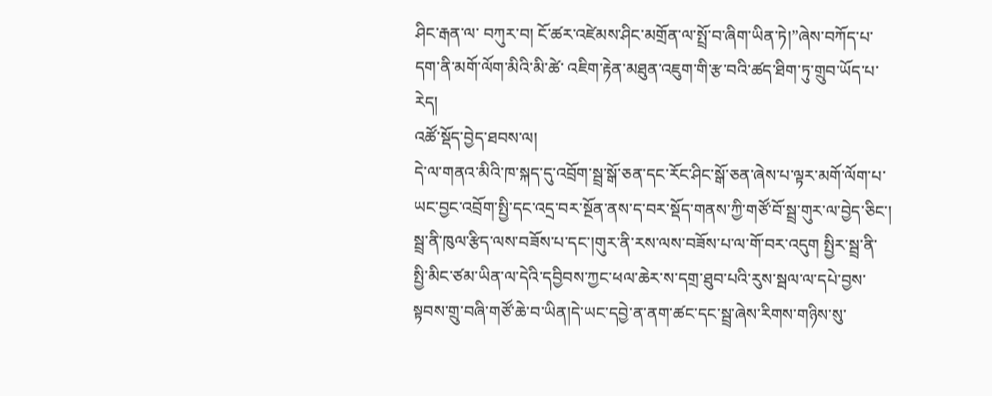ཤིང་རྒན་ལ་ བཀུར་བ། ངོ་ཚར་འཛེམས་ཤིང་མགྲོན་ལ་སྤྲོ་བ་ཞིག་ཡིན་ཏེ།”ཞེས་བཀོད་པ་དག་ནི་མགོ་ལོག་མིའི་མི་ཚེ་ འཇིག་རྟེན་མཐུན་འཇུག་གི་རྩ་བའི་ཚད་ཐིག་ཏུ་གྲུབ་ཡོད་པ་རེད།
འཚོ་སྡོད་བྱེད་ཐབས་ལ།
དེ་ལ་གནའ་མིའི་ཁ་སྐད་དུ་འབྲོག་སྦྲ་སྒོ་ཅན་དང་རོང་ཤིང་སྒོ་ཅན་ཞེས་པ་ལྟར་མགོ་ལོག་པ་ཡང་བྱང་འབྲོག་སྤྱི་དང་འདྲ་བར་སྔོན་ནས་ད་བར་སྡོད་གནས་ཀྱི་གཙོ་བོ་སྦྲ་གུར་ལ་བྱེད་ཅིང་། སྦྲ་ནི་ཁུལ་རྩིད་ལས་བཟོས་པ་དང་།གུར་ནི་རས་ལས་བཟོས་པ་ལ་གོ་བར་འདུག སྤྱིར་སྦྲ་ནི་སྤྱི་མིང་ཙམ་ཡིན་ལ་དེའི་དབྱིབས་ཀྱང་ཕལ་ཆེར་ས་དགྲ་ཐུབ་པའི་རུས་སྦལ་ལ་དཔེ་བྱས་སྟབས་གྲུ་བཞི་གཙོ་ཆེ་བ་ཡིན།དེ་ཡང་དབྱེ་ན་ནག་ཚང་དང་སྦྲ་ཞེས་རིགས་གཉིས་སུ་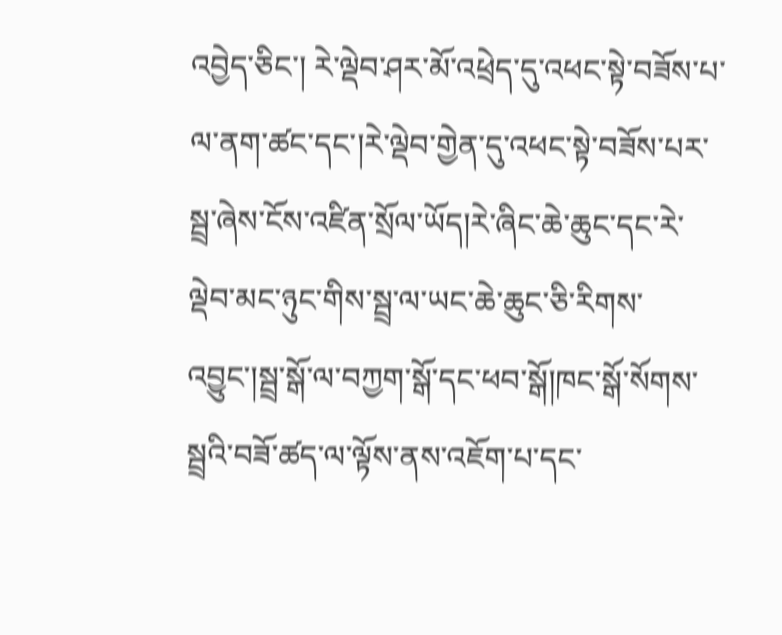འབྱེད་ཅིང་། རེ་ལྡེབ་ཤར་མོ་འཕྲེད་དུ་འཕང་སྟེ་བཟོས་པ་ལ་ནག་ཚང་དང་།རེ་ལྡེབ་གྱེན་དུ་འཕང་སྟེ་བཟོས་པར་སྦྲ་ཞེས་ངོས་འཛིན་སྲོལ་ཡོད།རེ་ཞིང་ཆེ་ཆུང་དང་རེ་ལྡེབ་མང་ཉུང་གིས་སྦྲ་ལ་ཡང་ཆེ་ཆུང་ཅི་རིགས་འབྱུང་།སྦྲ་སྒོ་ལ་བཀྱག་སྒོ་དང་ཕབ་སྒོ།ཁང་སྒོ་སོགས་སྦྲའི་བཟོ་ཚད་ལ་ལྟོས་ནས་འཇོག་པ་དང་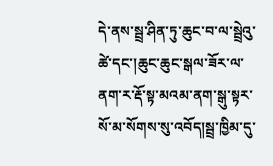དེ་ནས་སྦྲ་ཤིན་ཏུ་ཆུང་བ་ལ་སྦྲེའུ་ཚེ་དང་།ཆུང་ཆུང་སྒལ་ཟོར་ལ་ནག་ར་རྡོ་སྟ་མའམ་ནག་སྒུ་སྟར་སོ་མ་སོགས་སུ་འབོད།སྦྲ་ཁྱིམ་དུ་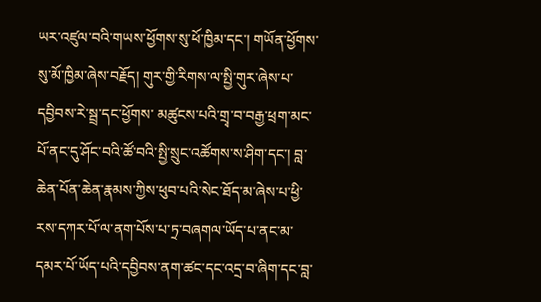ཡར་འཛུལ་བའི་གཡས་ཕྱོགས་སུ་ཕོ་ཁྱིམ་དང་། གཡོན་ཕྱོགས་སུ་མོ་ཁྱིམ་ཞེས་བརྗོད། གུར་གྱི་རིགས་ལ་སྤྱི་གུར་ཞེས་པ་དབྱིབས་རེ་སྦྲ་དང་ཕྱོགས་ མཚུངས་པའི་གྲྭ་བ་བརྒྱ་ཕྲག་མང་པོ་ནང་དུ་ཤོང་བའི་ཚོ་བའི་སྤྱི་སྲུང་འཚོགས་ས་ཤིག་དང་། བླ་ཆེན་པོན་ཆེན་རྣམས་ཀྱིས་ཕུབ་པའི་སེང་ཐོད་མ་ཞེས་པ་ཕྱི་རས་དཀར་པོ་ལ་ནག་པོས་པ་ཏྲ་བཞགལ་ཡོད་པ་ནང་མ་དམར་པོ་ཡོད་པའི་དབྱིབས་ནག་ཚང་དང་འདྲ་བ་ཞིག་དང་བླ་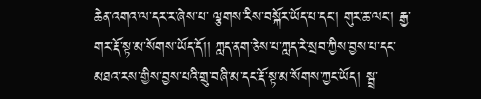ཆེན་འགའ་ལ་དར་ར་ཞེས་པ་ ལྕགས་རིས་བསྐོར་ཡོད་པ་དང་། གུར་ཆ་ལང་། རྒྱ་གར་རྡོ་སྟ་མ་སོགས་ཡོད་དོ།། ཀླད་ནག་ཅེས་པ་ཀླད་རེ་སྲབ་ཀྱིས་བྱས་པ་དང་མཐའ་རས་གྱིས་བྱས་པའི་གྲུ་བཞི་མ་དང་རྡོ་སྟ་མ་སོགས་ཀྱང་ཡོད། སྦྲ་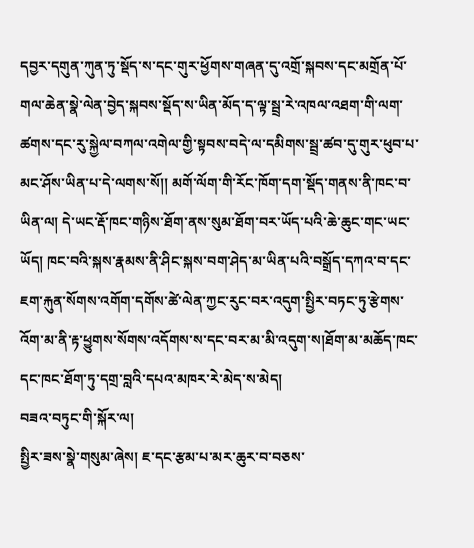དབྱར་དགུན་ཀུན་ཏུ་སྡོད་ས་དང་གུར་ཕྱོགས་གཞན་དུ་འགྲོ་སྐབས་དང་མགྲོན་པོ་གལ་ཆེན་སྣེ་ལེན་བྱེད་སྐབས་སྡོད་ས་ཡིན་མོད་ད་ལྟ་སྦྲ་རེ་འཁལ་འཐག་གི་ལག་ཚགས་དང་རུ་སྐྱེལ་བཀལ་འགེལ་གྱི་སྟབས་བདེ་ལ་དམིགས་སྦྲ་ཚབ་དུ་གུར་ཕུབ་པ་མང་ཤོས་ཡིན་པ་དེ་ལགས་སོ།། མགོ་ལོག་གི་རོང་ཁོག་དག་སྡོད་གནས་ནི་ཁང་བ་ཡིན་ལ། དེ་ཡང་རྡོ་ཁང་གཉིས་ཐོག་ནས་སུམ་ཐོག་བར་ཡོད་པའི་ཆེ་ཆུང་གང་ཡང་ཡོད། ཁང་བའི་སྐས་རྣམས་ནི་ཤིང་སྐས་བག་ཤེད་མ་ཡིན་པའི་བསྒྲོད་དཀའ་བ་དང་ཇག་རྐུན་སོགས་འགོག་དགོས་ཚེ་ལེན་ཀྱང་རུང་བར་འདུག་སྤྱིར་བཏང་ཏུ་རྩེགས་འོག་མ་ནི་རྟ་ཕྱུགས་སོགས་འདོགས་ས་དང་བར་མ་མི་འདུག་ས།ཐོག་མ་མཆོད་ཁང་དང་ཁང་ཐོག་ཏུ་དགྲ་བླའི་དཔའ་མཁར་རེ་མེད་ས་མེད།
བཟའ་བཏུང་གི་སྐོར་ལ།
སྤྱིར་ཟས་སྣེ་གསུམ་ཞེས། ཇ་དང་རྩམ་པ་མར་ཆུར་བ་བཅས་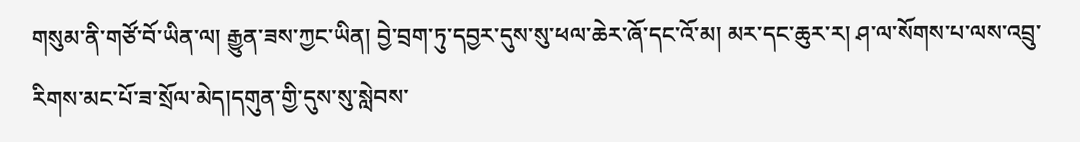གསུམ་ནི་གཙོ་བོ་ཡིན་ལ། རྒྱུན་ཟས་ཀྱང་ཡིན། བྱེ་བྲག་ཏུ་དབྱར་དུས་སུ་ཕལ་ཆེར་ཞོ་དང་འོ་མ། མར་དང་ཆུར་ར། ཤ་ལ་སོགས་པ་ལས་འབྲུ་ རིགས་མང་པོ་ཟ་སྲོལ་མེད།དགུན་གྱི་དུས་སུ་སླེབས་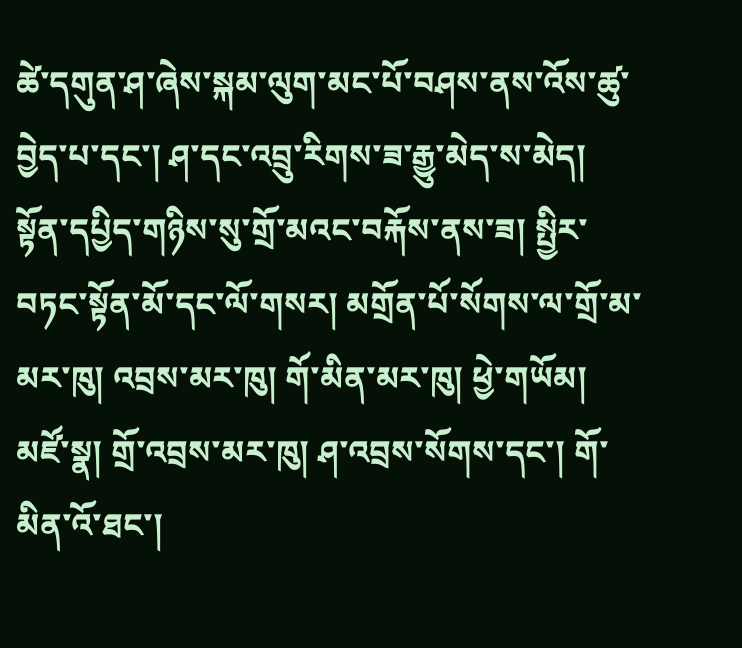ཚེ་དགུན་ཤ་ཞེས་སྐམ་ལུག་མང་པོ་བཤས་ནས་འོས་ཚུ་བྱེད་པ་དང་། ཤ་དང་འབྲུ་རིགས་ཟ་རྒྱུ་མེད་ས་མེད། སྟོན་དཔྱིད་གཉིས་སུ་གྲོ་མའང་བརྐོས་ནས་ཟ། སྤྱིར་བཏང་སྟོན་མོ་དང་ལོ་གསར། མགྲོན་པོ་སོགས་ལ་གྲོ་མ་མར་ཁུ། འབྲས་མར་ཁུ། གོ་མིན་མར་ཁུ། ཕྱེ་གཡོམ། མཛོ་སྣ། གྲོ་འབྲས་མར་ཁུ། ཤ་འབྲས་སོགས་དང་། གོ་མིན་འོ་ཐང་།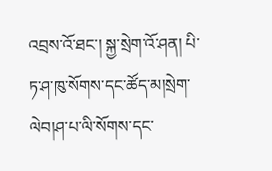འབྲས་འོ་ཐང་། སྐྱ་སྲེག་འོ་ཤན། པི་ཏ་ཤ་ཁུ་སོགས་དང་ཚོད་མ།སྲེག་ལེབ།ཤ་པ་ལི་སོགས་དང་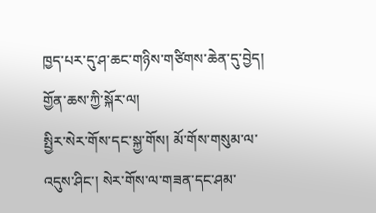ཁྱད་པར་དུ་ཤ་ཆང་གཉིས་གཙིགས་ཆེན་དུ་བྱེད།
གྱོན་ཆས་ཀྱི་སྐོར་ལ།
སྤྱིར་སེར་གོས་དང་སྐྱ་གོས། མོ་གོས་གསུམ་ལ་འདུས་ཤིང་། སེར་གོས་ལ་གཟན་དང་ཤམ་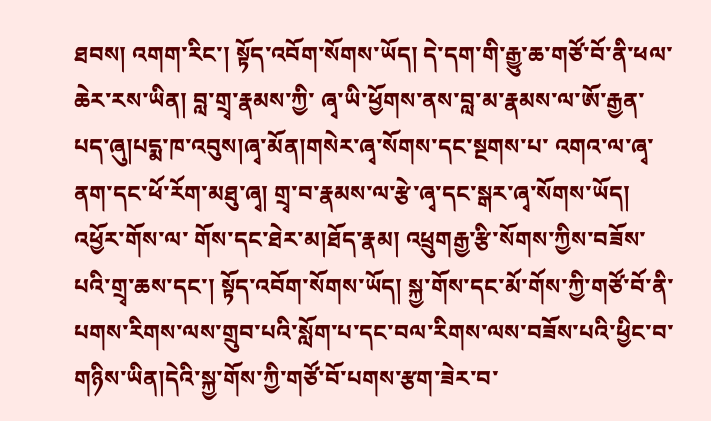ཐབས། འགག་རིང་། སྟོད་འབོག་སོགས་ཡོད། དེ་དག་གི་རྒྱུ་ཆ་གཙོ་བོ་ནི་ཕལ་ཆེར་རས་ཡིན། བླ་གྲྭ་རྣམས་ཀྱི་ ཞྭ་ཡི་ཕྱོགས་ནས་བླ་མ་རྣམས་ལ་ཨོ་རྒྱན་པད་ཞུ།པདྨ་ཁ་འབུས།ཞྭ་མོན།གསེར་ཞྭ་སོགས་དང་སྔགས་པ་ འགའ་ལ་ཞྭ་ནག་དང་ཕོ་རོག་མཐུ་ཞྭ། གྲྭ་བ་རྣམས་ལ་རྩེ་ཞྭ་དང་སྒར་ཞྭ་སོགས་ཡོད། འཕྱོར་གོས་ལ་ གོས་དང་ཐེར་མ།ཐོད་རྣམ། འཕྲུགརྒྱ་རྩི་སོགས་ཀྱིས་བཟོས་པའི་གྲྭ་ཆས་དང་། སྟོད་འབོག་སོགས་ཡོད། སྐྱ་གོས་དང་མོ་གོས་ཀྱི་གཙོ་བོ་ནི་པགས་རིགས་ལས་གྲུབ་པའི་སློག་པ་དང་བལ་རིགས་ལས་བཟོས་པའི་ཕྱིང་བ་གཉིས་ཡིན།དེའི་སྐྱ་གོས་ཀྱི་གཙོ་བོ་པགས་རྩག་ཟེར་བ་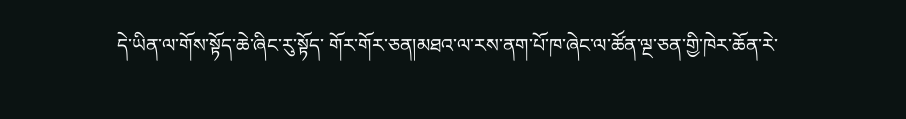དེ་ཡིན་ལ་གོས་སྟོད་ཆེ་ཞིང་རུ་སྟོད་ གོར་གོར་ཅན།མཐའ་ལ་རས་ནག་པོ་ཁ་ཞེང་ལ་ཚོན་ལྔ་ཅན་གྱི་ཁེར་ཆོན་རེ་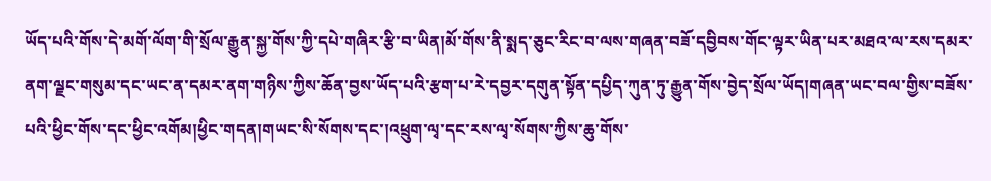ཡོད་པའི་གོས་དེ་མགོ་ལོག་གི་སྲོལ་རྒྱུན་སྐྱ་གོས་ཀྱི་དཔེ་གཞིར་རྩི་བ་ཡིན།མོ་གོས་ནི་སྨད་ཅུང་རིང་བ་ལས་གཞན་བཟོ་དབྱིབས་གོང་ལྟར་ཡིན་པར་མཐའ་ལ་རས་དམར་ནག་ལྗང་གསུམ་དང་ཡང་ན་དམར་ནག་གཉིས་ཀྱིས་ཆོན་བྱས་ཡོད་པའི་རྩག་པ་རེ་དབྱར་དགུན་སྟོན་དཔྱིད་ཀུན་ཏུ་རྒྱུན་གོས་བྱེད་སྲོལ་ཡོད།གཞན་ཡང་བལ་གྱིས་བཟོས་ པའི་ཕྱིང་གོས་དང་ཕྱིང་འགོམ།ཕྱིང་གདན།གཡང་སི་སོགས་དང་།འཕྲུག་ལྭ་དང་རས་ལྭ་སོགས་ཀྱིས་ཆུ་གོས་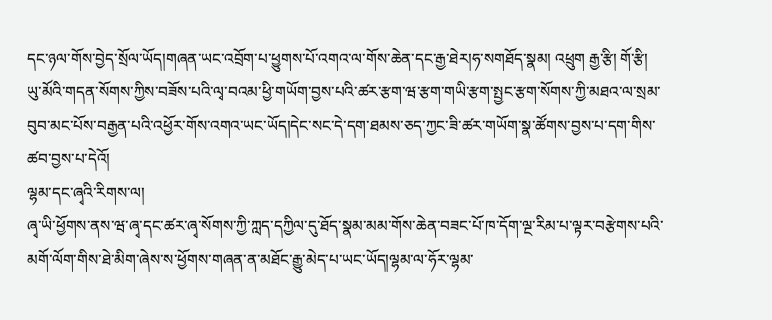དང་ཉལ་གོས་བྱེད་སྲོལ་ཡོད།གཞན་ཡང་འབྲོག་པ་ཕྱུགས་པོ་འགའ་ལ་གོས་ཆེན་དང་རྒྱ་ཐེར།ཧ་སགཐོད་སྣམ། འཕྲུག རྒྱ་རྩི། གོ་རྩི། ཡུ་མོའི་གདན་སོགས་ཀྱིས་བཟོས་པའི་ལྭ་བའམ་ཕྱི་གཡོག་བྱས་པའི་ཚར་རྩག་ཝ་རྩག་གཡི་རྩག་སྤྱང་རྩག་སོགས་ཀྱི་མཐའ་ལ་སྲམ་བུབ་མང་པོས་བརྒྱན་པའི་འཕྱོར་གོས་འགའ་ཡང་ཡོད།དེང་སང་དེ་དག་ཐམས་ཅད་ཀྱང་ཟི་ཚར་གཡོག་སྣ་ཚོགས་བྱས་པ་དག་གིས་ཚབ་བྱས་པ་དེའོ།
ལྷམ་དང་ཞྭའི་རིགས་ལ།
ཞྭ་ཡི་ཕྱོགས་ནས་ཝ་ཞྭ་དང་ཚར་ཞྭ་སོགས་ཀྱི་ཀླད་དཀྱིལ་དུ་ཐོད་སྣམ་མམ་གོས་ཆེན་བཟང་པོ་ཁ་དོག་ལྔ་རིམ་པ་ལྟར་བརྩེགས་པའི་མགོ་ལོག་གིས་ཐེ་མིག་ཞེས་ས་ཕྱོགས་གཞན་ན་མཐོང་རྒྱུ་མེད་པ་ཡང་ཡོད།ལྷམ་ལ་ཧོར་ལྷམ་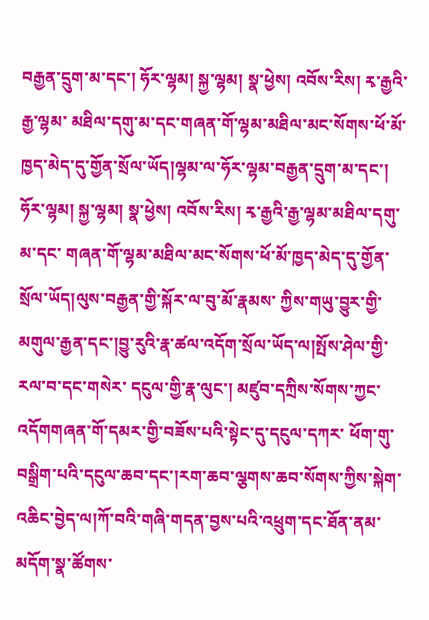བརྒྱན་དྲུག་མ་དང་། ཧོར་ལྷམ། སྐྱ་ལྷམ། སྣ་ཕྱེས། འབོས་རིས། རྭ་རྒྱའི་རྒྱ་ལྷམ་ མཐིལ་དགུ་མ་དང་གཞན་གོ་ལྷམ་མཐིལ་མང་སོགས་ཕོ་མོ་ཁྱད་མེད་དུ་གྱོན་སྲོལ་ཡོད།ལྷམ་ལ་ཧོར་ལྷམ་བརྒྱན་དྲུག་མ་དང་། ཧོར་ལྷམ། སྐྱ་ལྷམ། སྣ་ཕྱེས། འབོས་རིས། རྭ་རྒྱའི་རྒྱ་ལྷམ་མཐིལ་དགུ་མ་དང་ གཞན་གོ་ལྷམ་མཐིལ་མང་སོགས་ཕོ་མོ་ཁྱད་མེད་དུ་གྱོན་སྲོལ་ཡོད།ལུས་བརྒྱན་གྱི་སྐོར་ལ་བུ་མོ་རྣམས་ ཀྱིས་གཡུ་བྱུར་གྱི་མགུལ་རྒྱན་དང་།བྱུ་རུའི་རྣ་ཚལ་འདོག་སྲོལ་ཡོད་ལ།སྤོས་ཤེལ་གྱི་རལ་བ་དང་གསེར་ དངུལ་གྱི་རྣ་ལུང་། མཛུབ་དཀྲིས་སོགས་ཀྱང་འདོགགཞན་གོ་དམར་གྱི་བཟོས་པའི་སྟེང་དུ་དངུལ་དཀར་ ཕོག་གུ་བསྒྲིག་པའི་དངུལ་ཆབ་དང་།རག་ཆབ་ལྕགས་ཆབ་སོགས་ཀྱིས་སྐེག་འཆིང་བྱེད་ལ།ཀོ་བའི་གཞི་གདན་བྱས་པའི་འཕྲུག་དང་ཐོན་ནམ་མདོག་སྣ་ཚོགས་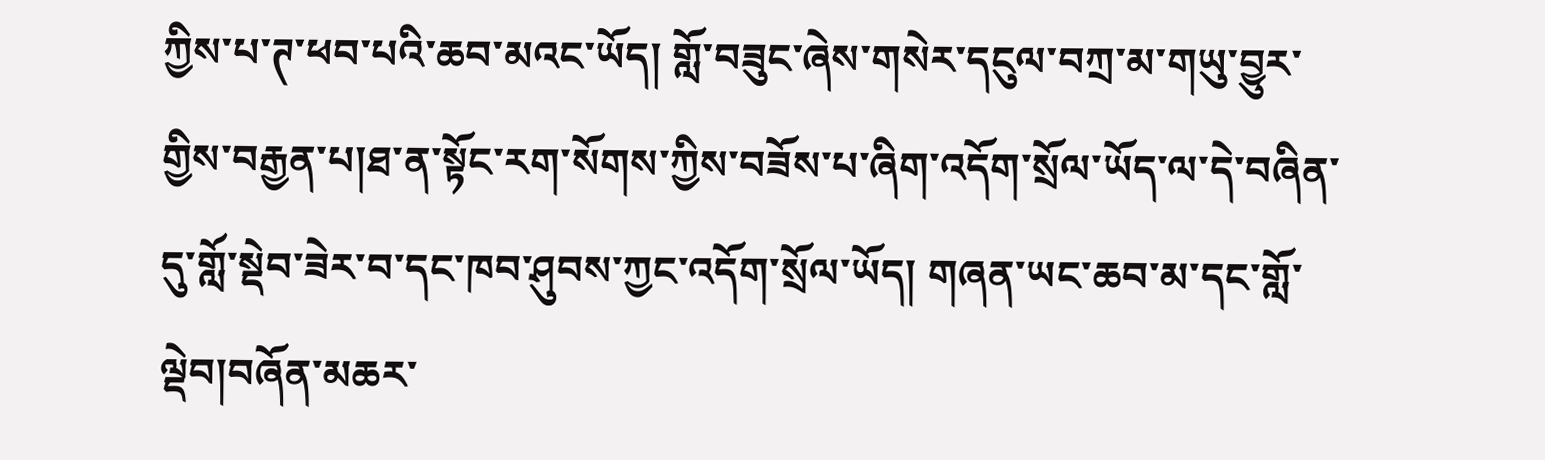ཀྱིས་པ་ཊ་ཕབ་པའི་ཆབ་མའང་ཡོད། གློ་བཟུང་ཞེས་གསེར་དངུལ་བཀྲ་མ་གཡུ་བྱུར་གྱིས་བརྒྱན་པ།ཐ་ན་སྟོང་རག་སོགས་ཀྱིས་བཟོས་པ་ཞིག་འདོག་སྲོལ་ཡོད་ལ་དེ་བཞིན་དུ་གློ་སྡེབ་ཟེར་བ་དང་ཁབ་ཤུབས་ཀྱང་འདོག་སྲོལ་ཡོད། གཞན་ཡང་ཆབ་མ་དང་གློ་ ལྡེབ།བཞོན་མཆར་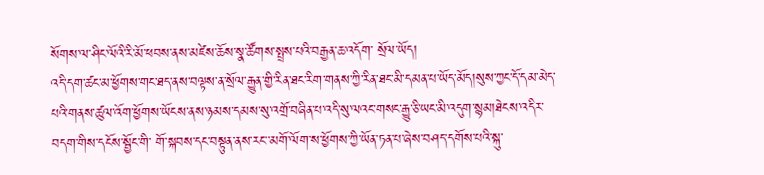སོགས་ལ་ཤིང་ལོའི་རི་མོ་ཕབས་ནས་མཛེས་ཆོས་སྣ་ཚོགས་སྤྲས་པའི་བརྒྱན་ཆ་འདོག་ སྲོལ་ཡོད།
འདི་དག་ཚང་མ་ཕྱོགས་གང་ཐད་ནས་བལྟས་ན་སྲོལ་རྒྱུན་གྱི་རིན་ཐང་རིག་གནས་ཀྱི་རིན་ཐང་མི་དམན་པ་ཡོད་མོད།སུས་ཀྱང་དོ་དམ་མེད་པའི་གནས་ཚུལ་འོག་ཕྱོགས་ཡོངས་ནས་ཉམས་དམས་སུ་འགྲོ་བཞིན་པ་འདི་སུ་ལའང་གསང་རྒྱུ་ཅི་ཡང་མི་འདུག་སྙམ།ཐེངས་འདིར་བདག་གིས་དངོས་སྦྱོང་གི་ གོ་སྐབས་དང་བསྟུན་ནས་རང་་མགོ་ལོག་ས་ཕྱོགས་ཀྱི་ཡོན་ཏན་པ་ཞེས་བཤད་དགོས་པའི་སྐུ་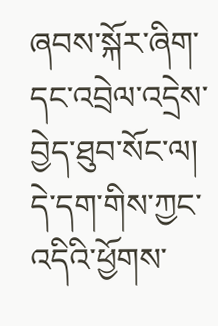ཞབས་སྐོར་ཞིག་དང་འབྲེལ་འདྲེས་བྱེད་ཐུབ་སོང་ལ། དེ་དག་གིས་ཀྱང་འདིའི་ཕྱོགས་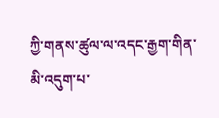ཀྱི་གནས་ཚུལ་ལ་འདང་རྒྱག་གིན་མི་འདུག་པ་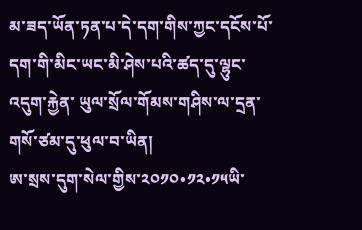མ་ཟད་ཡོན་ཏན་པ་དེ་དག་གིས་ཀྱང་དངོས་པོ་དག་གི་མིང་ཡང་མི་ཤེས་པའི་ཚད་དུ་ལྷུང་འདུག་རྐྱེན་ ཡུལ་སྲོལ་གོམས་གཤིས་ལ་དྲན་གསོ་ཙམ་དུ་ཕུལ་བ་ཡིན།
ཨ་སྲས་དུག་སེལ་གྱིས་༢༠༡༠•༡༢•༡༥ཡི་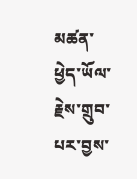མཚན་ཕྱེད་ཡོལ་རྗེས་གྲུབ་པར་བྱས་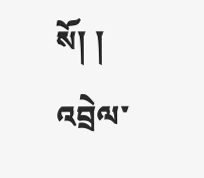སོ། །
འབྲེལ་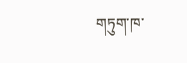གཏུག་ཁ་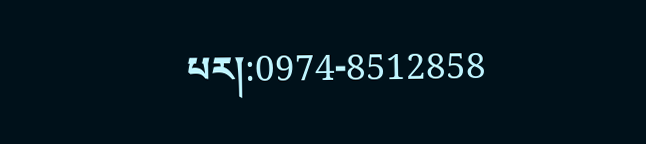པར།:0974-8512858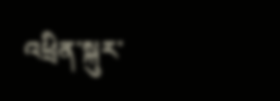འཕྲིན་སྐུར་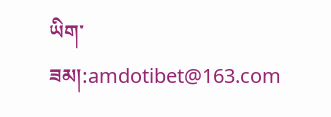ཡིག་ཟམ།:amdotibet@163.com